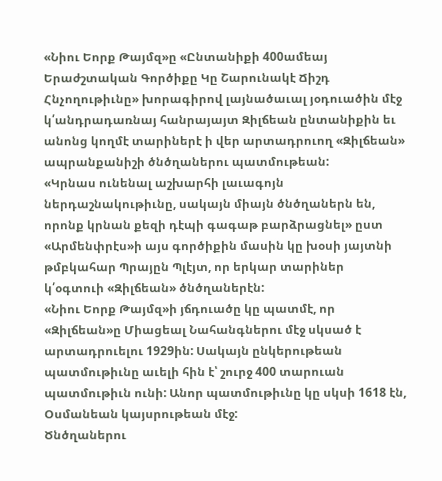«Նիու Եորք Թայմզ»ը «Ընտանիքի 400ամեայ Երաժշտական Գործիքը Կը Շարունակէ Ճիշդ Հնչողութիւնը» խորագիրով լայնածաւալ յօդուածին մէջ կ՛անդրադառնայ հանրայայտ Զիլճեան ընտանիքին եւ անոնց կողմէ տարիներէ ի վեր արտադրուող «Զիլճեան» ապրանքանիշի ծնծղաներու պատմութեան:
«Կրնաս ունենալ աշխարհի լաւագոյն ներդաշնակութիւնը, սակայն միայն ծնծղաներն են, որոնք կրնան քեզի դէպի գագաթ բարձրացնել» ըստ «Արմենփրէս»ի այս գործիքին մասին կը խօսի յայտնի թմբկահար Պրայըն Պլէյտ, որ երկար տարիներ կ՛օգտուի «Զիլճեան» ծնծղաներէն:
«Նիու Եորք Թայմզ»ի յճդուածը կը պատմէ, որ «Զիլճեան»ը Միացեալ Նահանգներու մէջ սկսած է արտադրուելու 1929ին: Սակայն ընկերութեան պատմութիւնը աւելի հին է՝ շուրջ 400 տարուան պատմութիւն ունի: Անոր պատմութիւնը կը սկսի 1618 էն, Օսմանեան կայսրութեան մէջ:
Ծնծղաներու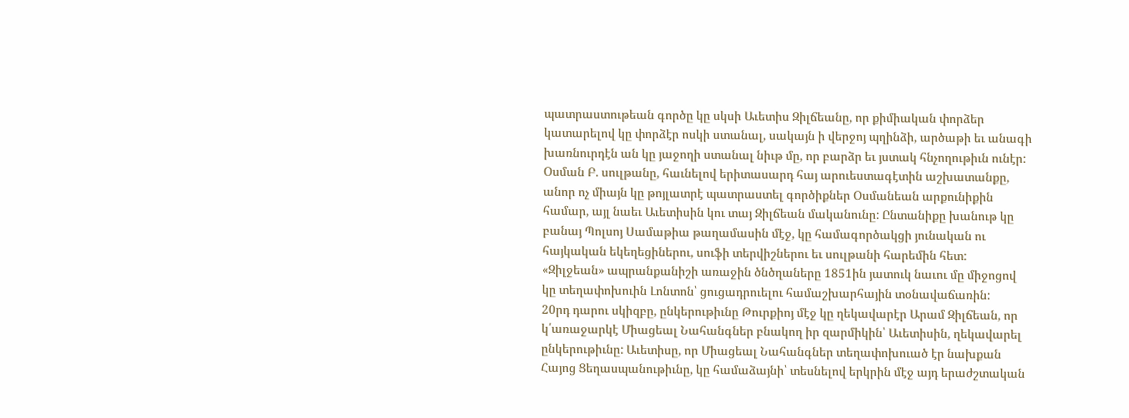պատրաստութեան գործը կը սկսի Աւետիս Զիլճեանը, որ քիմիական փորձեր կատարելով կը փորձէր ոսկի ստանալ, սակայն ի վերջոյ պղինձի, արծաթի եւ անագի խառնուրդէն ան կը յաջողի ստանալ նիւթ մը, որ բարձր եւ յստակ հնչողութիւն ունէր:
Օսման Բ. սուլթանը, հաւնելով երիտասարդ հայ արուեստագէտին աշխատանքը, անոր ոչ միայն կը թոյլատրէ պատրաստել գործիքներ Օսմանեան արքունիքին համար, այլ նաեւ Աւետիսին կու տայ Զիլճեան մականունը: Ընտանիքը խանութ կը բանայ Պոլսոյ Սամաթիա թաղամասին մէջ, կը համագործակցի յունական ու հայկական եկեղեցիներու, սուֆի տերվիշներու եւ սուլթանի հարեմին հետ:
«Զիլջեան» ապրանքանիշի առաջին ծնծղաները 1851ին յատուկ նաւու մը միջոցով կը տեղափոխուին Լոնտոն՝ ցուցադրուելու համաշխարհային տօնավաճառին:
20րդ դարու սկիզբը, ընկերութիւնը Թուրքիոյ մէջ կը ղեկավարէր Արամ Զիլճեան, որ կ՛առաջարկէ Միացեալ Նահանգներ բնակող իր զարմիկին՝ Աւետիսին, ղեկավարել ընկերութիւնը: Աւետիսը, որ Միացեալ Նահանգներ տեղափոխուած էր նախքան Հայոց Ցեղասպանութիւնը, կը համաձայնի՝ տեսնելով երկրին մէջ այդ երաժշտական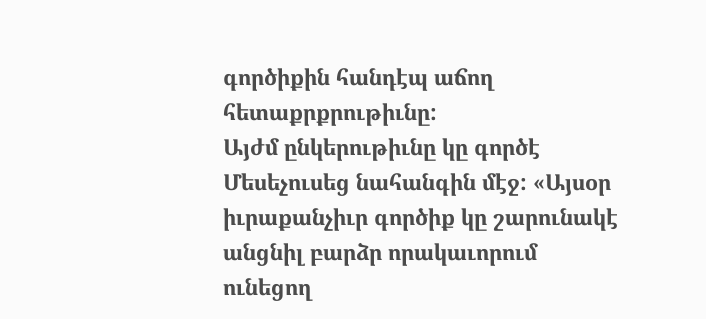գործիքին հանդէպ աճող հետաքրքրութիւնը:
Այժմ ընկերութիւնը կը գործէ Մեսեչուսեց նահանգին մէջ: «Այսօր իւրաքանչիւր գործիք կը շարունակէ անցնիլ բարձր որակաւորում ունեցող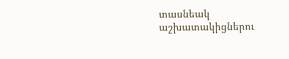տասնեակ աշխատակիցներու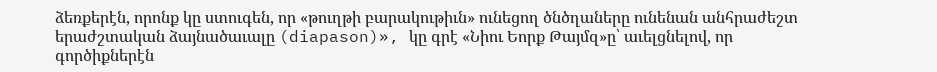ձեռքերէն, որոնք կը ստուգեն, որ «թուղթի բարակութիւն» ունեցող ծնծղաները ունենան անհրաժեշտ երաժշտական ձայնածաւալը (diapason)», կը գրէ «Նիու Եորք Թայմզ»ը՝ աւելցնելով, որ գործիքներէն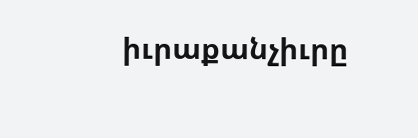իւրաքանչիւրը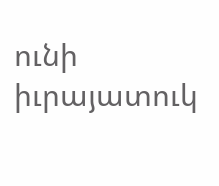ունի իւրայատուկ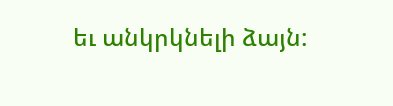եւ անկրկնելի ձայն: